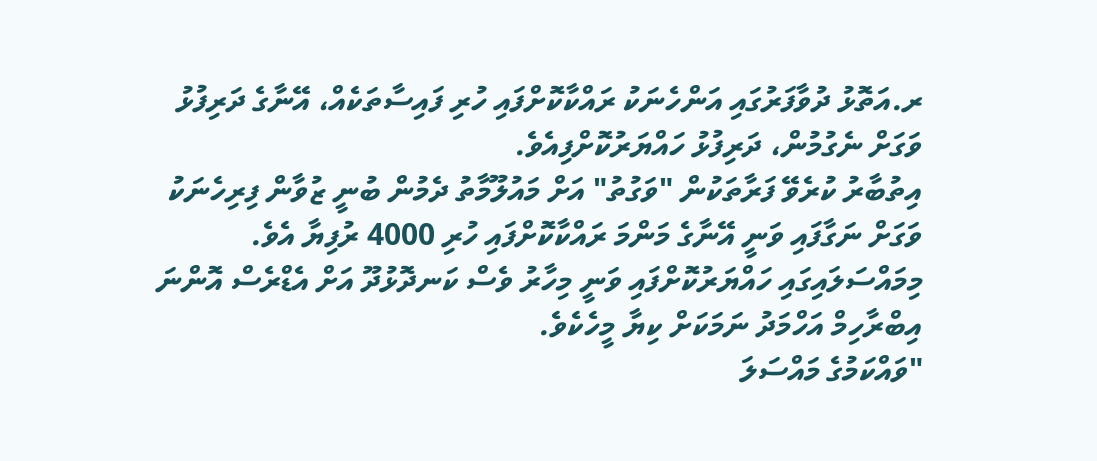ރ.އަތޮޅު ދުވާފަރުގައި އަންހެނަކު ރައްކާކޮށްފައި ހުރި ފައިސާތަކެއް، އޭނާގެ ދަރިފުޅު ވަގަށް ނެގުމުން، ދަރިފުޅު ހައްޔަރުކޮށްފިއެވެ.
އިތުބާރު ކުރެވޭ ފަރާތަކުން "ވަގުތު" އަށް މައުލޫމާތު ދެމުން ބުނީ ޒުވާން ފިރިހެނަކު ވަގަށް ނަގާފައި ވަނީ އޭނާގެ މަންމަ ރައްކާކޮށްފައި ހުރި 4000 ރުފިޔާ އެވެ.
މިމައްސަލައިގައި ހައްޔަރުކޮށްފައި ވަނީ މިހާރު ވެސް ކަނދޮޅުދޫ އަށް އެޑްރެސް އޮންނަ އިބްރާހިމް އަހްމަދު ނަމަކަށް ކިޔާ މީހެކެވެ.
"ވައްކަމުގެ މައްސަލަ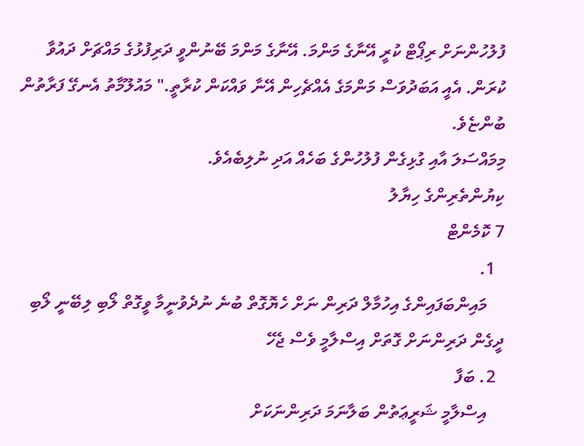ފުލުހުންނަށް ރިޕޯޓް ކުރީ އޭނާގެ މަންމަ. އޭނާގެ މަންމަ ބޭނުންވީ ދަރިފުޅުގެ މައްޗަށް ދައުވާ ކުރަން. އެއީ އަބަދުވަސް މަންމަގެ އެއްޗެހިން އޭނާ ވައްކަން ކުރާތީ." މައުލޫމާތު އެނގޭ ފަރާތުން ބުންޏެވެ.
މިމައްސަލަ އާއި ގުޅިގެން ފުލުހުންގެ ބަހެއް އަދި ނުލިބެއެވެ.
ކިޔުންތެރިންގެ ހިޔާލު
7 ކޮމެންޓް
  1.
    މައިންބަފައިންގެ އިހުމާލް ދަރިން ނަށް ހެޔޮގޮތް ބުނެ ނުދެވުނީމާ ވީގޮތް ލޯބި ލިބޭނީ ލޯބި ދީގެން ދަރިންނަށް ގޮތަށް އިސްލާމީ ވެސް ޖެހޭ
  2. ބަފާ
    އިސްލާމީ ޝަރީޢަތުން ބަލާނަމަ ދަރިންނަކަށް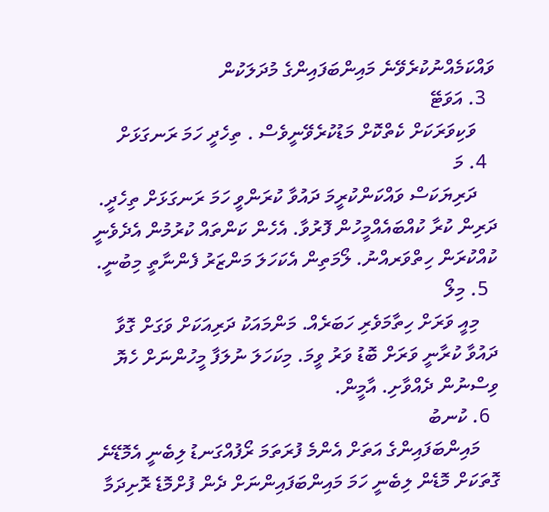ވައްކަމެއްނުކުރެވޭނެ މައިންބަފައިންގެ މުދަލަކުން
  3. އަވަޓޭ
    ވަކިވަރަކަށް ކެތްކޮށް މަޑުކުރެވޭނީވެސް . ތިހެދީ ހަމަ ރަނގަޅަށް
  4. މަ
    ދަރިޔަކަސް ވައްކަންކުރީމަ ދައުވާ ކުރަންވީ ހަމަ ރަނގަޅަށް ތިހެދީ. ދަރިން ކުރާ ކުއްބައެއްމީހުން ފޮރުވާ. އެހެން ކަންތައް ކުރުމުން އެދެވެނީ ކުއްކުރަން ހިތްވަރއްނު. ލޯމަތިން އެކަހަލަ މަންޒަރު ފެންނާތީ މިބުނީ.
  5. މިލޯ
    މިއީ ވަރަށް ހިތާމަވެރި ހަބަރެއް. މަންމައަކު ދަރިއަކަށް ވަގަށް ގޮވާ ދައުވާ ކުރާނީ ވަރަށް ބޮޑު ވަރު ވީމަ. މިކަހަލަ ނުލަފާ މީހުންނަށް ހެޔޮ ވިސްނުން ދެއްވާށި. އާމީން.
  6. ކުނބު
    މައިންބަފައިންގެ އަތަށް އެންމެ ފުރަތަމަ ރޯފުއްގަނޑު ލިބެނީ އެމޮޑޭނެ ގޮތަކަށް މޮޑެން ލިބެނީ ހަމަ މައިންބަފައިންނަށް ދެން ފުށްމޮޑެ ރޮށިދަމާ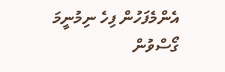އެންމެފަހުން ފިހެ ނިމުނީމަ ގޯސްވުން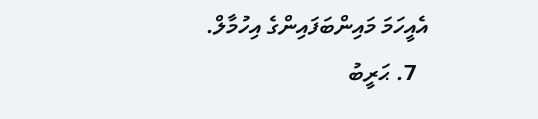އެއީހަމަ މައިންބަފައިންގެ އިހުމާލް.
  7. ޙަރީބު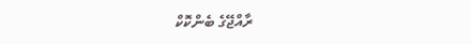ރާއްޖޭގެ ބެންކޮކް